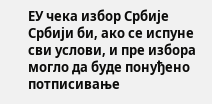ЕУ чека избор Србије
Србији би, ако се испуне сви услови, и пре избора могло да буде понуђено потписивање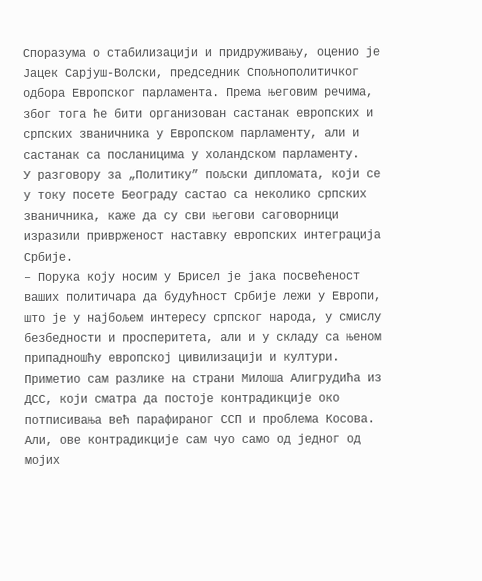Споразума о стабилизацији и придруживању, оценио је Јацек Сарјуш-Волски, председник Спољнополитичког одбора Европског парламента. Према његовим речима, због тога ће бити организован састанак европских и српских званичника у Европском парламенту, али и састанак са посланицима у холандском парламенту.
У разговору за „Политику” пољски дипломата, који се у току посете Београду састао са неколико српских званичника, каже да су сви његови саговорници изразили приврженост наставку европских интеграција Србије.
– Порука коју носим у Брисел је јака посвећеност ваших политичара да будућност Србије лежи у Европи, што је у најбољем интересу српског народа, у смислу безбедности и просперитета, али и у складу са њеном припадношћу европској цивилизацији и култури. Приметио сам разлике на страни Милоша Алигрудића из ДСС, који сматра да постоје контрадикције око потписивања већ парафираног ССП и проблема Косова. Али, ове контрадикције сам чуо само од једног од мојих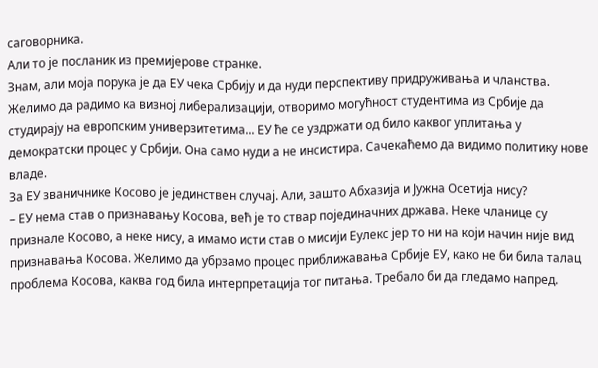саговорника.
Али то је посланик из премијерове странке.
Знам, али моја порука је да ЕУ чека Србију и да нуди перспективу придруживања и чланства. Желимо да радимо ка визној либерализацији, отворимо могућност студентима из Србије да студирају на европским универзитетима... ЕУ ће се уздржати од било каквог уплитања у демократски процес у Србији. Она само нуди а не инсистира. Сачекаћемо да видимо политику нове владе.
За ЕУ званичнике Косово је јединствен случај. Али, зашто Абхазија и Јужна Осетија нису?
– ЕУ нема став о признавању Косова, већ је то ствар појединачних држава. Неке чланице су признале Косово, а неке нису, а имамо исти став о мисији Еулекс јер то ни на који начин није вид признавања Косова. Желимо да убрзамо процес приближавања Србије ЕУ, како не би била талац проблема Косова, каква год била интерпретација тог питања. Требало би да гледамо напред.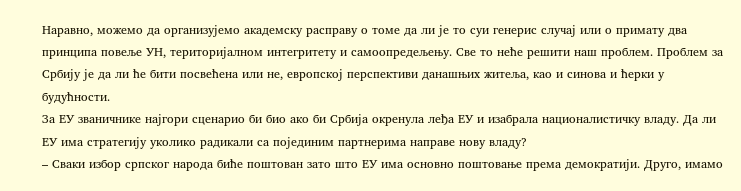Наравно, можемо да организујемо академску расправу о томе да ли је то суи генерис случај или о примату два принципа повеље УН, територијалном интегритету и самоопредељењу. Све то неће решити наш проблем. Проблем за Србију је да ли ће бити посвећена или не, европској перспективи данашњих житеља, као и синова и ћерки у будућности.
За ЕУ званичнике најгори сценарио би био ако би Србија окренула леђа ЕУ и изабрала националистичку владу. Да ли ЕУ има стратегију уколико радикали са појединим партнерима направе нову владу?
– Сваки избор српског народа биће поштован зато што ЕУ има основно поштовање према демократији. Друго, имамо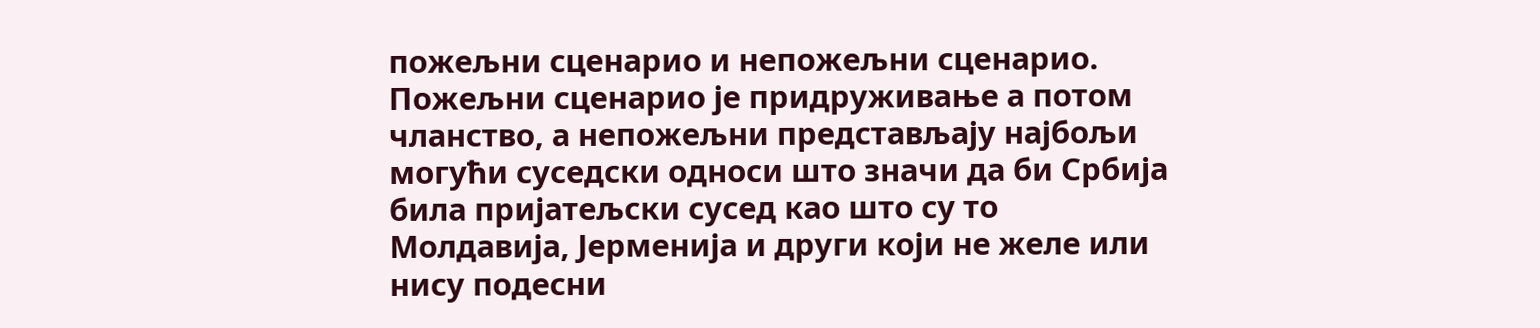пожељни сценарио и непожељни сценарио. Пожељни сценарио је придруживање а потом чланство, а непожељни представљају најбољи могући суседски односи што значи да би Србија била пријатељски сусед као што су то Молдавија, Јерменија и други који не желе или нису подесни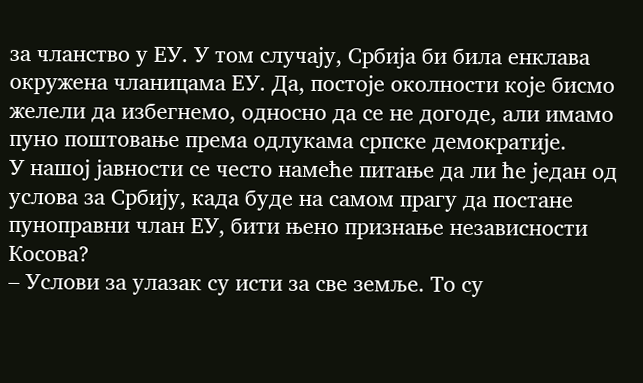за чланство у ЕУ. У том случају, Србија би била енклава окружена чланицама ЕУ. Да, постоје околности које бисмо желели да избегнемо, односно да се не догоде, али имамо пуно поштовање према одлукама српске демократије.
У нашој јавности се често намеће питање да ли ће један од услова за Србију, када буде на самом прагу да постане пуноправни члан ЕУ, бити њено признање независности Косова?
– Услови за улазак су исти за све земље. То су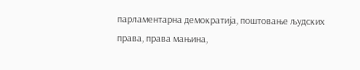парламентарна демократија, поштовање људских права, права мањина,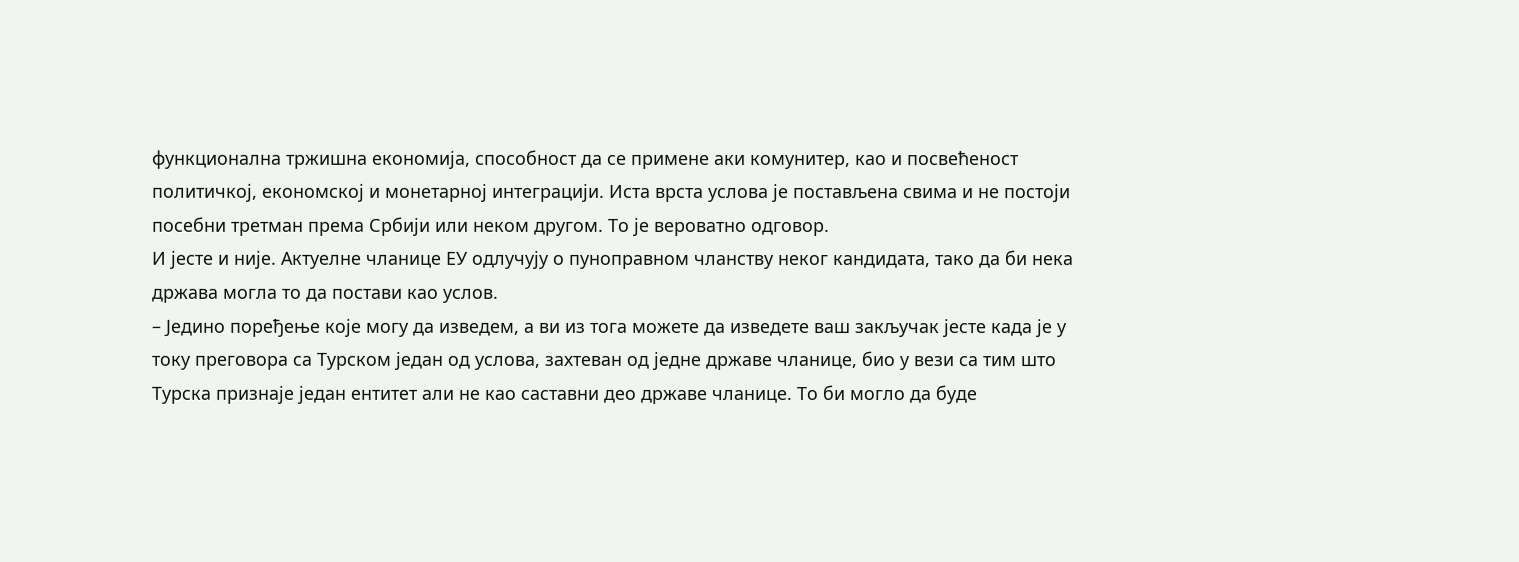функционална тржишна економија, способност да се примене аки комунитер, као и посвећеност политичкој, економској и монетарној интеграцији. Иста врста услова је постављена свима и не постоји посебни третман према Србији или неком другом. То је вероватно одговор.
И јесте и није. Актуелне чланице ЕУ одлучују о пуноправном чланству неког кандидата, тако да би нека држава могла то да постави као услов.
– Једино поређење које могу да изведем, а ви из тога можете да изведете ваш закључак јесте када је у току преговора са Турском један од услова, захтеван од једне државе чланице, био у вези са тим што Турска признаје један ентитет али не као саставни део државе чланице. То би могло да буде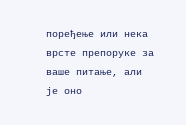поређење или нека врсте препоруке за ваше питање, али је оно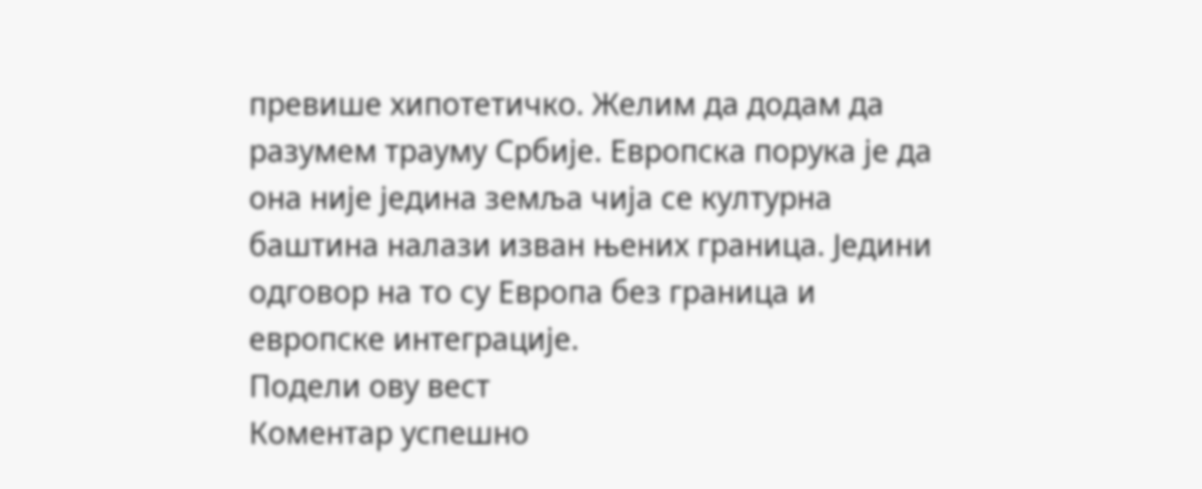превише хипотетичко. Желим да додам да разумем трауму Србије. Европска порука је да она није једина земља чија се културна баштина налази изван њених граница. Једини одговор на то су Европа без граница и европске интеграције.
Подели ову вест
Комeнтар успeшно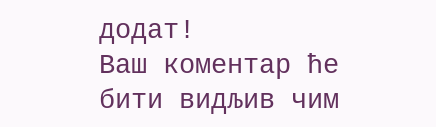додат!
Ваш комeнтар ћe бити видљив чим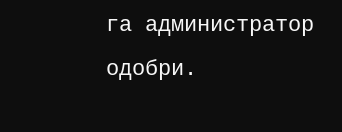га администратор одобри.